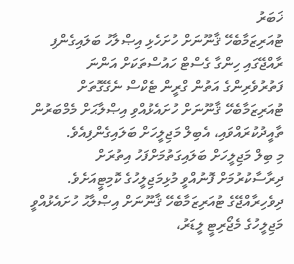ޚަބަރު
ޓުއަރިޒަމާބެހޭ ޤާނޫނަށް ހުށަހެޅި އިޞްލާހު ބަލައިގެންފި
ރާއްޖޭގައި ހިންގާ ގެސްޓް ހައުސްތަކަށް އަންނަ ފަތުރުވެރިންގެ އަތުން ގްރީން ޓެކްސް ނެގޭގޮތަށް ޓުއަރިޒަމާބެހޭ ޤާނޫނަށް ހުށައެޅުއްވި އިޞްލާޙަށް މެމްބަރުން ތާއީދުކުރައްވައި، އެބިލް މަޖިލީހަށް ބަލައިގެންފިއެވެ.
މި ބިލް މަޖިލީހަށް ބަލައިގަތުމަށްފަހު އިތުރަށް ދިރާސާކުރުމަށް ފޮނުއްވީ މުޅިމަޖިލީހުގެ ކޮމިޓީއަށެވެ. ދިވެހިރާއްޖޭގެ ޓުއަރިޒަމާބެހޭ ޤާނޫނަށް އިޞްލާޙު ހުށައެޅުއްވީ މަޖިލީހުގެ މެޖޯރިޓީ ލީޑަރު،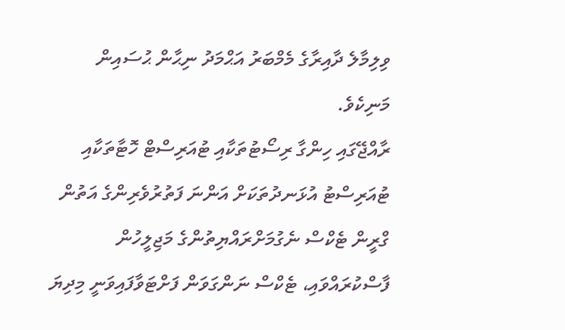ވިލިމާލެ ދާއިރާގެ މެމްބަރު އަޙްމަދު ނިޙާން ޙުސައިން މަނިކެވެ.
ރާއްޖޭގައި ހިންގާ ރިސޯޓުތަކާއި ޓުއަރިސްޓް ހޮޓާތަކާއި ޓުއަރިސްޓު އުޅަނދުތަކަށް އަންނަ ފަތުރުވެރިންގެ އަތުން ގްރީން ޓެކްސް ނެގުމަށްރައްޔިތުންގެ މަޖިލީހުން ފާސްކުރައްވައި، ޓެކްސް ނަންގަވަން ފަށްޓަވާފައިވަނީ މިދިޔަ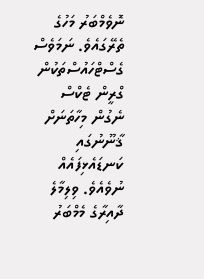ނޮވެމްބަރު މަހުގެ ތެރޭގައެވެ. ނަމަވެސް ގެސްޓްހައުސްތަކުން ގްރީން ޓެކްސް ނެގުން މިހާތަނަށް ޤާނޫނުގައި ކަނޑައެޅިފައެއް ނުވެއެވެ. ވިލިމާލެ ދާއިރާގެ މެމްބަރު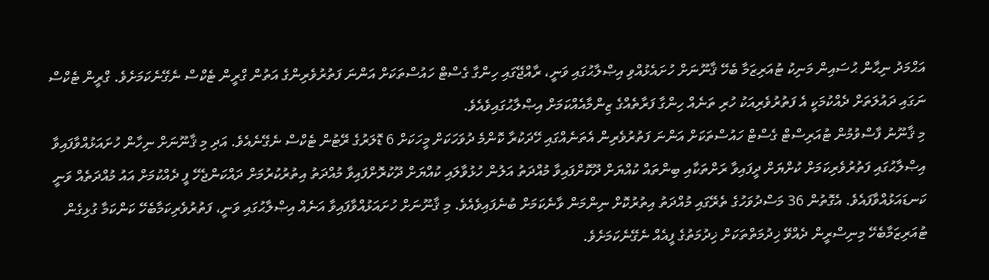އަޙްމަދު ނިޙާން ޙުސައިން މަނިކު ޓުއަރިޒަމާ ބެހޭ ޤާނޫނަށް ހުށައެޅުއްވި އިޞްލާޙުގައި ވަނީ، ރާއްޖޭގައި ހިންގާ ގެސްޓް ހައުސްތަކަށް އަންނަ ފަތުރުވެރިންގެ އަތުން ގްރީން ޓެކްސް ނެގޭނެކަމަށެވެ. ގްރީން ޓެކްސް ނަގައި ދައުލަތަށް ދެއްކުމަކީ އެ ފަތުރުވެރިއަކު ހުރި ތަނެއް ހިންގާ ފަރާތެއްގެ ޒިންމާއެއްކަމަށް އިޞްލާޙުގައިވެއެވެ.
މި ޤާނޫނު ފާސްވުމުން ޓުއަރިސްޓް ގެސްޓް ހައުސްތަކަށް އަންނަ ފަތުރުވެރިން އެތަނެއްގައި ހޭދަކުރާ ކޮންމެ ދުވަހަކަށް މީހަކަށް 6 ޑޮލަރުގެ ރޭޓުން ޓެކްސް ނެގޭނެއެވެ. އަދި މި ޤާނޫނަށް ނިހާން ހުށައަޅުއްވާފައިވާ އިޞްލާޙުގައި ފަތުރުވެރިކަމަށް ކުށްޔަށް ދީފައިވާ ރަށްތަކާއި ބިންތައް ކުއްޔަށް ދޫކޮށްފައިވާ މުއްދަތު އަލުން ހުޅުވާލައި ކުއްޔަށް ދޫކުރޮށްފައިވާ މުއްދަތު އިތުރުކުރުމަށް ދައްކަންޖެހޭ ފީ ދެއްކުމަށް އައު މުއްދަތެއް ވަނީ ކަނޑައަޅުއްވާފައެވެ. އެގޮތުން 36 މަސްދުވަހުގެ ތެރޭގައި މުއްދަތު އިތުރުކޮށް ނިންމަން ވާނެކަމަށް ބުނެފައިވެއެވެ. މި ޤާނޫނަށް ހުށައަޅުއްވާފައިވާ އަނެއް އިޞްލާޙުގައި ވަނީ، ފަތުރުވެރިކަމާބެހޭ ކަންކަމާ ގުޅިގެން ޓުއަރިޒަމާބެހޭ މިނިސްރީން ދެއްވޭ ޚިދުމަތްތަކަށް ޚިދުމަތުގެ ފީއެއް ނެގޭނެކަމަށެވެ.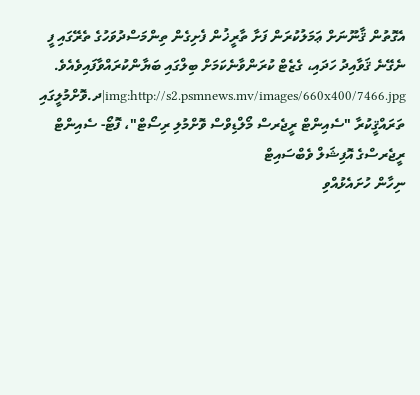އެގޮތުން ޤާނޫނަށް ޢަމަލުކުރަން ފަށާ ތާރީޚުން ފެށިގެން ތިންމަސްދުވަހުގެ ތެރޭގައި ފީ ނެގޭނެ ޤަވާއިދު ހަދައި، ގެޒެޓް ކުރަންވާނެކަމަށް ބިލްގައި ބަޔާންކުރައްވާފައިވެއެވެ.
img:http://s2.psmnews.mv/images/660x400/7466.jpg|ދ.ވޮށްމުލީގައި ތަރައްޤީކުރާ "ސެއިންޓް ރީޖެރސް މޯލްޑިވްސް ވޮށްމުލި ރިސޯޓް"، ފޮޓޯ- ސެއިންޓް ރީޖެރސްގެ އޮފިޝަލް ވެބްސައިޓް
ނިހާން ހުށައެޅުއްވި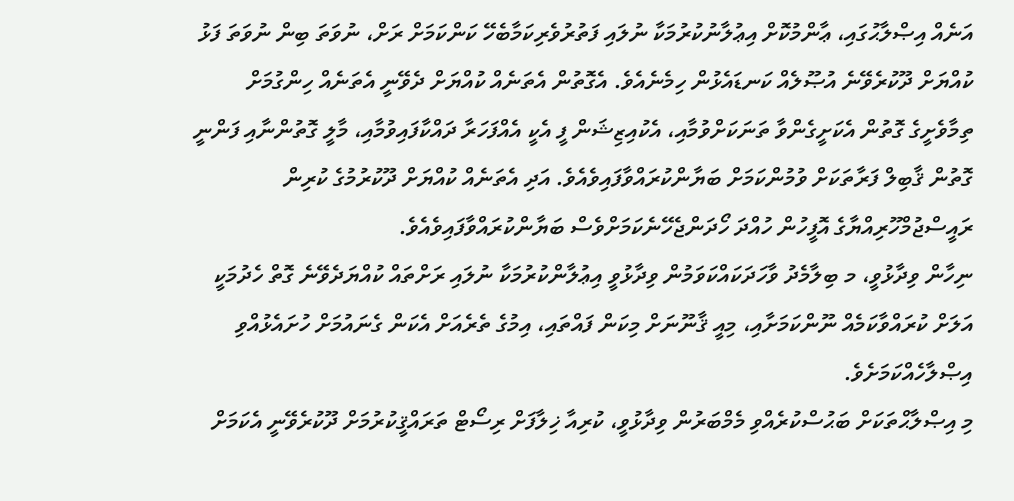އަނެއް އިޞްލާޙުގައި، ޢާންމުކޮށް އިޢުލާނުކުރުމަކާ ނުލައި ފަތުރުވެރިކަމާބެހޭ ކަންކަމަށް ރަށް، ނުވަތަ ބިން ނުވަތަ ފަޅު ކުއްޔަށް ދޫކުރެވޭނެ އުޞޫލެއް ކަނޑައެޅުން ހިމެނެއެވެ. އެގޮތުން އެތަނެއް ކުއްޔަށް ދެވޭނީ އެތަނެއް ހިންގުމަށް ތިމާވެށީގެ ގޮތުން އެކަށީގެންވާ ތަނަކަށްވުމާއި، އެކުއިޒިޝަން ފީ އެކީ އެއްފަހަރާ ދައްކާފައިވުމާއި، މާލީ ގޮތުންނާއި ފަންނީ ގޮތުން ޤާބިލް ފަރާތަކަށް ވުމުންކަމަށް ބަޔާންކުރައްވާފައިވެއެވެ. އަދި އެތަނެއް ކުއްޔަށް ދޫކުރުމުގެ ކުރިން ރައީސްޖުމްހޫރިއްޔާގެ އޮފީހުން ހުއްދަ ހޯދަންޖެހޭނެކަމަށްވެސް ބަޔާންކުރައްވާފައިވެއެވެ.
ނިހާން ވިދާޅުވީ، މ ބިލާމެދު ވާހަދަކައްކަވަމުން ވިދާޅުވީ އިޢުލާންކުރުމަކާ ނުލައި ރަށްތައް ކުއްޔަދެވޭނެ ގޮތް ހެދުމަކީ އަލަށް ކުރައްވާކަމެއް ނޫންކަމަށާއި، މިއީ ޤާނޫނަށް މިކަން ފައްތައި، އިމުގެ ތެރެއަށް އެކަން ގެނައުމަށް ހުށައެޅުއްވި އިޞްލާހެއްކަމަށެވެ.
މި އިޞްލާޙްތަކަށް ބަޙުސްކުރެއްވި މެމްބަރުން ވިދާޅުވީ، ކުރިއާ ޚިލާފަށް ރިސޯޓް ތަރައްޤީކުރުމަށް ދޫކުރެވޭނީ އެކަމަށް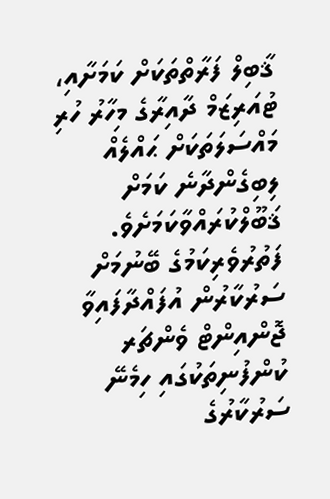ޤާބިލް ފަރާތްތަކަށް ކަމަށާއި، ޓުއަރިޒަމް ދާއިރާގެ މިހާރު ހުރި މައްސަލަތަކަށް ޙައްލެއް ލިބިގެންދާނެ ކަމަށް ޤަބޫލްކުރައްވާކަމަށެވެ. ފަތުރުވެރިކަމުގެ ބޭނުމަށް ސަރުކާރުން އުފައްދާފައިވާ ޖޮންއިންޓް ވެންޗަރ ކުންފުނިތަކުގައި ހިމެނޭ ސަރުކާރުގެ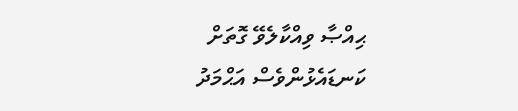ޙިއްޞާ ވިއްކާލެވޭ ގޮތަށް ކަނޑައެޅުންވެސް އަޙްމަދު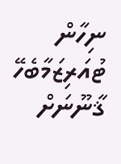ނިހާން ޓުއަރިޒަމާބެހޭ ޤާނޫނަށް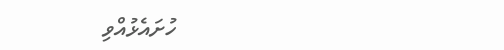ހުށައެޅުއްވި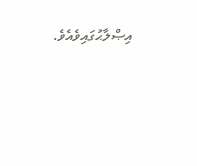އިޞްލާޙުގައިވެއެވެ.